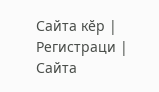Сайта кӗр | Регистраци | Сайта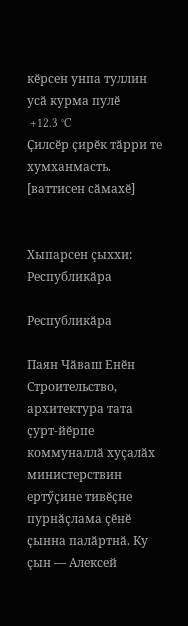кӗрсен унпа туллин усӑ курма пулӗ
 +12.3 °C
Ҫилсӗр ҫирӗк тӑрри те хумханмасть.
[ваттисен сӑмахӗ]


Хыпарсен ҫыххи: Республикӑра

Республикӑра

Паян Чӑваш Енӗн Строительство, архитектура тата ҫурт-йӗрпе коммуналлӑ хуҫалӑх министерствин ертӳҫине тивӗҫне пурнӑҫлама ҫӗнӗ ҫынна палӑртнӑ. Ку ҫын — Алексей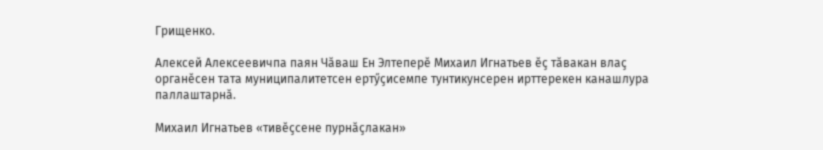Грищенко.

Алексей Алексеевичпа паян Чӑваш Ен Элтеперӗ Михаил Игнатьев ӗҫ тӑвакан влаҫ органӗсен тата муниципалитетсен ертӳҫисемпе тунтикунсерен ирттерекен канашлура паллаштарнӑ.

Михаил Игнатьев «тивӗҫсене пурнӑҫлакан»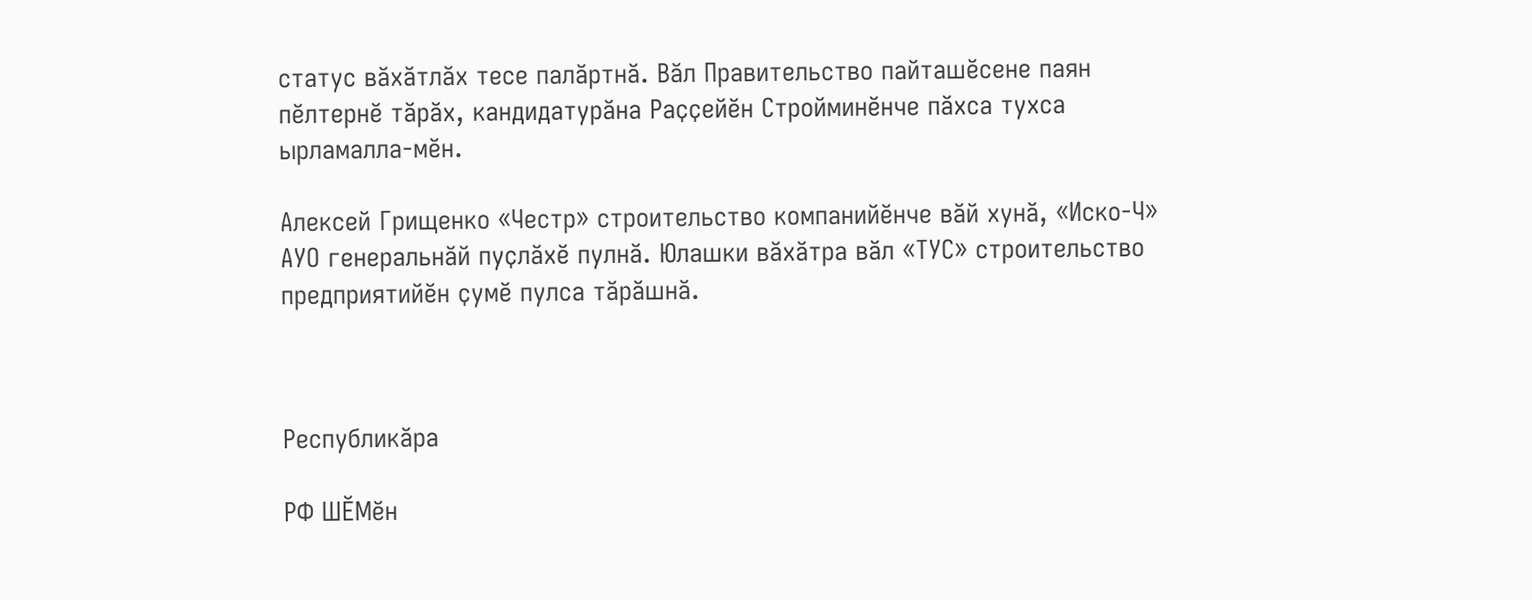статус вӑхӑтлӑх тесе палӑртнӑ. Вӑл Правительство пайташӗсене паян пӗлтернӗ тӑрӑх, кандидатурӑна Раҫҫейӗн Стройминӗнче пӑхса тухса ырламалла-мӗн.

Алексей Грищенко «Честр» строительство компанийӗнче вӑй хунӑ, «Иско-Ч» АУО генеральнӑй пуҫлӑхӗ пулнӑ. Юлашки вӑхӑтра вӑл «ТУС» строительство предприятийӗн ҫумӗ пулса тӑрӑшнӑ.



Республикӑра

РФ ШӖМӗн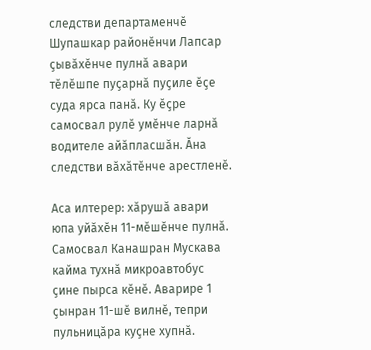следстви департаменчӗ Шупашкар районӗнчи Лапсар ҫывӑхӗнче пулнӑ авари тӗлӗшпе пуҫарнӑ пуҫиле ӗҫе суда ярса панӑ. Ку ӗҫре самосвал рулӗ умӗнче ларнӑ водителе айӑпласшӑн. Ӑна следстви вӑхӑтӗнче арестленӗ.

Аса илтерер: хӑрушӑ авари юпа уйӑхӗн 11-мӗшӗнче пулнӑ. Самосвал Канашран Мускава кайма тухнӑ микроавтобус ҫине пырса кӗнӗ. Аварире 1 ҫынран 11-шӗ вилнӗ, тепри пульницӑра куҫне хупнӑ.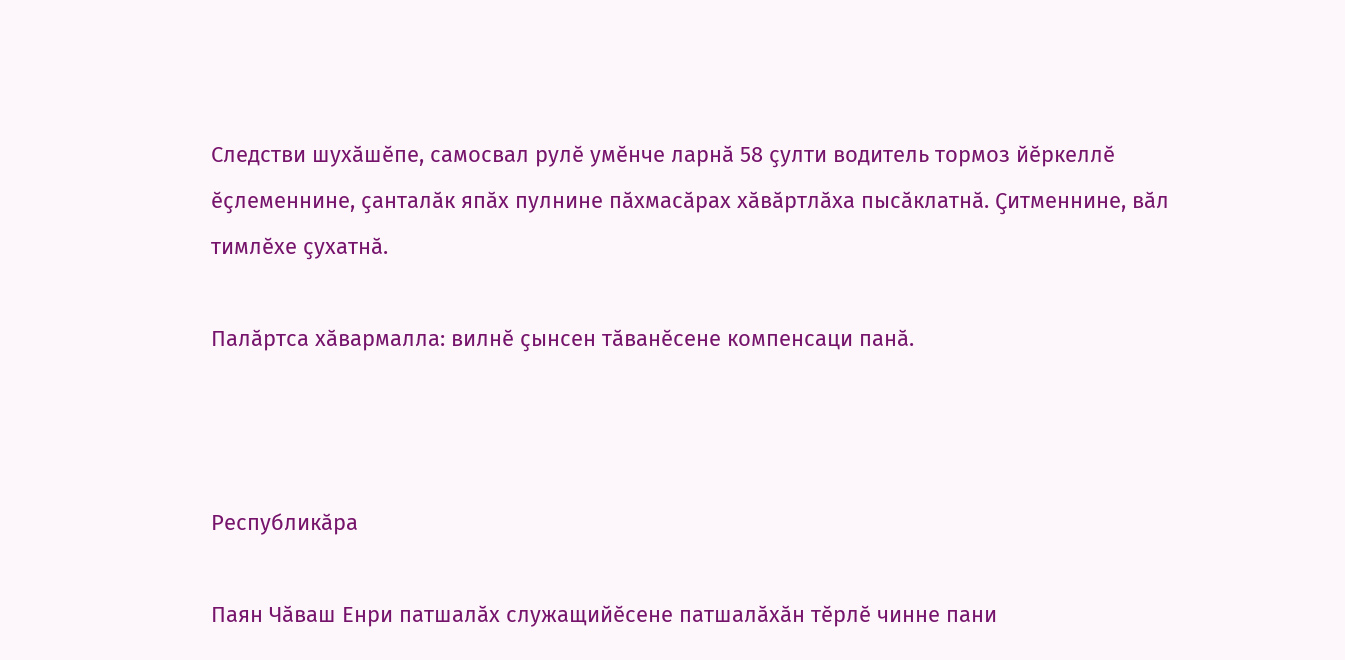Следстви шухӑшӗпе, самосвал рулӗ умӗнче ларнӑ 58 ҫулти водитель тормоз йӗркеллӗ ӗҫлеменнине, ҫанталӑк япӑх пулнине пӑхмасӑрах хӑвӑртлӑха пысӑклатнӑ. Ҫитменнине, вӑл тимлӗхе ҫухатнӑ.

Палӑртса хӑвармалла: вилнӗ ҫынсен тӑванӗсене компенсаци панӑ.



Республикӑра

Паян Чӑваш Енри патшалӑх служащийӗсене патшалӑхӑн тӗрлӗ чинне пани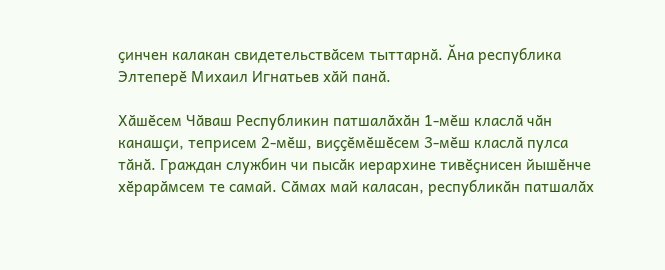ҫинчен калакан свидетельствӑсем тыттарнӑ. Ӑна республика Элтеперӗ Михаил Игнатьев хӑй панӑ.

Хӑшӗсем Чӑваш Республикин патшалӑхӑн 1-мӗш класлӑ чӑн канашҫи, теприсем 2-мӗш, виҫҫӗмӗшӗсем 3-мӗш класлӑ пулса тӑнӑ. Граждан службин чи пысӑк иерархине тивӗҫнисен йышӗнче хӗрарӑмсем те самай. Сӑмах май каласан, республикӑн патшалӑх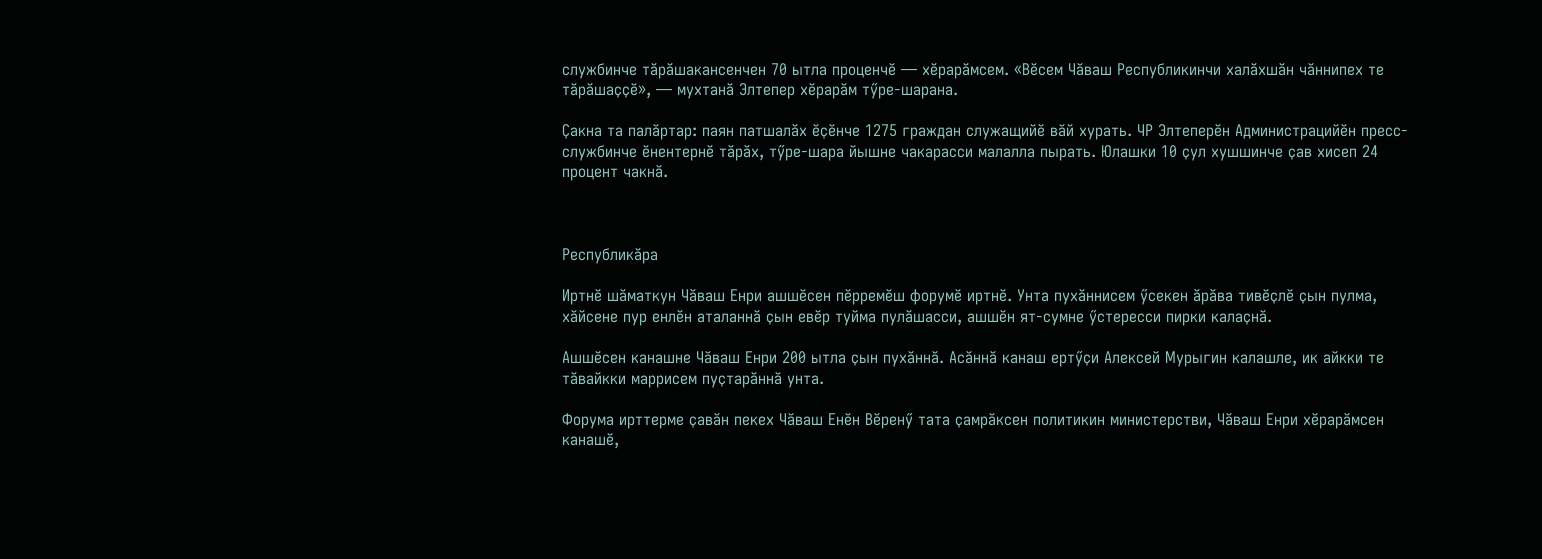службинче тӑрӑшакансенчен 70 ытла проценчӗ — хӗрарӑмсем. «Вӗсем Чӑваш Республикинчи халӑхшӑн чӑннипех те тӑрӑшаҫҫӗ», — мухтанӑ Элтепер хӗрарӑм тӳре-шарана.

Ҫакна та палӑртар: паян патшалӑх ӗҫӗнче 1275 граждан служащийӗ вӑй хурать. ЧР Элтеперӗн Администрацийӗн пресс-службинче ӗнентернӗ тӑрӑх, тӳре-шара йышне чакарасси малалла пырать. Юлашки 10 ҫул хушшинче ҫав хисеп 24 процент чакнӑ.



Республикӑра

Иртнӗ шӑматкун Чӑваш Енри ашшӗсен пӗрремӗш форумӗ иртнӗ. Унта пухӑннисем ӳсекен ӑрӑва тивӗҫлӗ ҫын пулма, хӑйсене пур енлӗн аталаннӑ ҫын евӗр туйма пулӑшасси, ашшӗн ят-сумне ӳстересси пирки калаҫнӑ.

Ашшӗсен канашне Чӑваш Енри 200 ытла ҫын пухӑннӑ. Асӑннӑ канаш ертӳҫи Алексей Мурыгин калашле, ик айкки те тӑвайкки маррисем пуҫтарӑннӑ унта.

Форума ирттерме ҫавӑн пекех Чӑваш Енӗн Вӗренӳ тата ҫамрӑксен политикин министерстви, Чӑваш Енри хӗрарӑмсен канашӗ,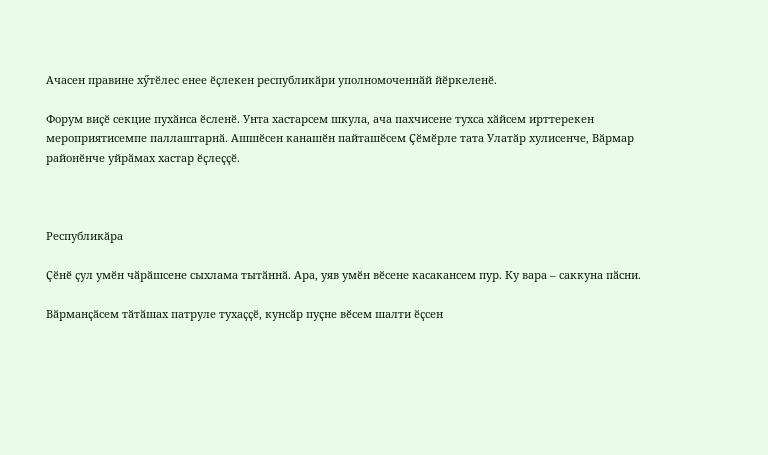Ачасен правине хӳтӗлес енее ӗҫлекен республикӑри уполномоченнӑй йӗркеленӗ.

Форум виҫӗ секцие пухӑнса ӗсленӗ. Унта хастарсем шкула, ача пахчисене тухса хӑйсем ирттерекен мероприятисемпе паллаштарнӑ. Ашшӗсен канашӗн пайташӗсем Ҫӗмӗрле тата Улатӑр хулисенче, Вӑрмар районӗнче уйрӑмах хастар ӗҫлеҫҫӗ.



Республикӑра

Ҫӗнӗ ҫул умӗн чӑрӑшсене сыхлама тытӑннӑ. Ара, уяв умӗн вӗсене касакансем пур. Ку вара – саккуна пӑсни.

Вӑрманҫӑсем тӑтӑшах патруле тухаҫҫӗ, кунсӑр пуҫне вӗсем шалти ӗҫсен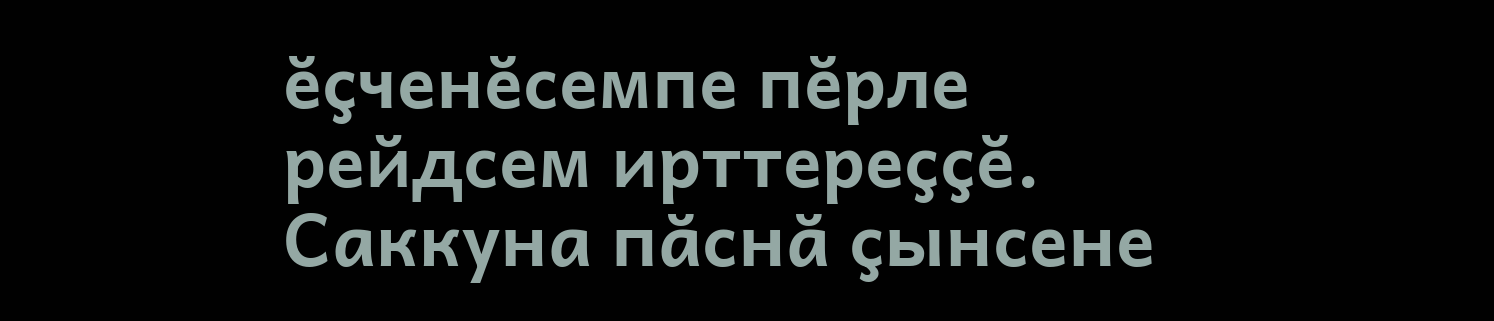ӗҫченӗсемпе пӗрле рейдсем ирттереҫҫӗ. Саккуна пӑснӑ ҫынсене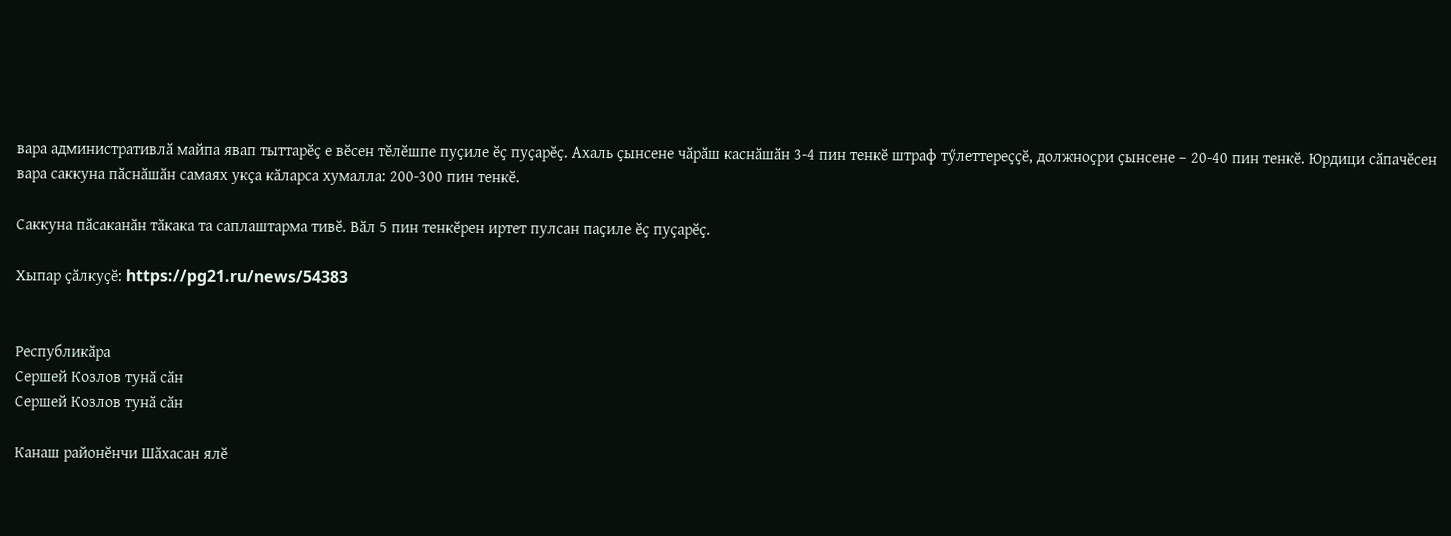вара административлӑ майпа явап тыттарӗҫ е вӗсен тӗлӗшпе пуҫиле ӗҫ пуҫарӗҫ. Ахаль ҫынсене чӑрӑш каснӑшӑн 3-4 пин тенкӗ штраф тӳлеттереҫҫӗ, должноҫри ҫынсене – 20-40 пин тенкӗ. Юрдици сӑпачӗсен вара саккуна пӑснӑшӑн самаях укҫа кӑларса хумалла: 200-300 пин тенкӗ.

Саккуна пӑсаканӑн тӑкака та саплаштарма тивӗ. Вӑл 5 пин тенкӗрен иртет пулсан паҫиле ӗҫ пуҫарӗҫ.

Хыпар ҫӑлкуҫӗ: https://pg21.ru/news/54383


Республикӑра
Сершей Козлов тунӑ сӑн
Сершей Козлов тунӑ сӑн

Канаш районӗнчи Шӑхасан ялӗ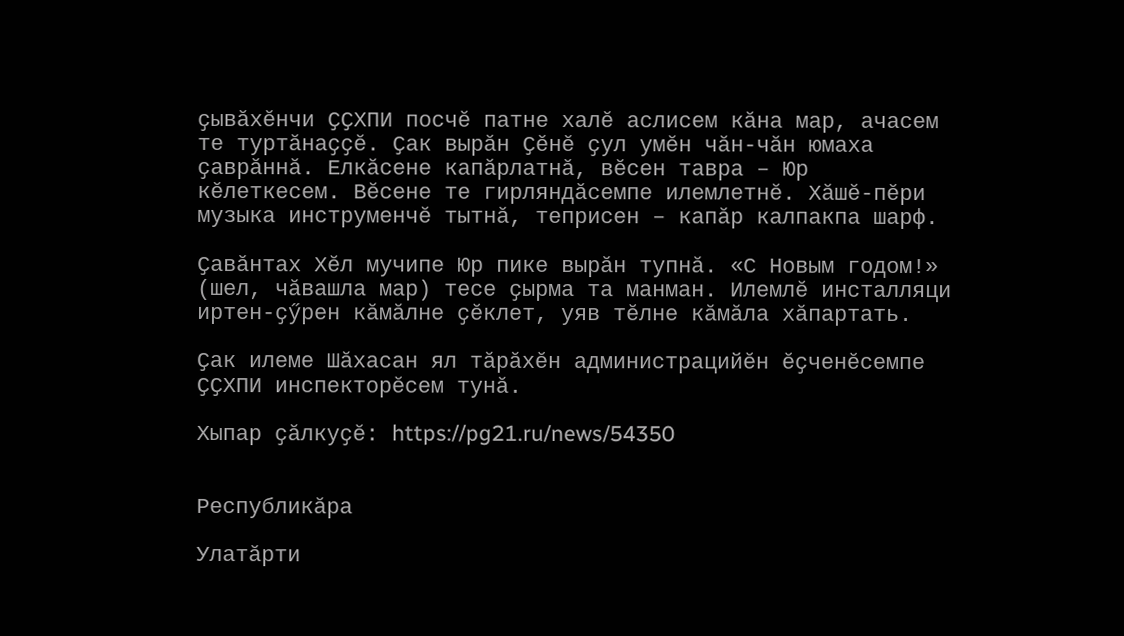ҫывӑхӗнчи ҪҪХПИ посчӗ патне халӗ аслисем кӑна мар, ачасем те туртӑнаҫҫӗ. Ҫак вырӑн Ҫӗнӗ ҫул умӗн чӑн-чӑн юмаха ҫаврӑннӑ. Елкӑсене капӑрлатнӑ, вӗсен тавра – Юр кӗлеткесем. Вӗсене те гирляндӑсемпе илемлетнӗ. Хӑшӗ-пӗри музыка инструменчӗ тытнӑ, теприсен – капӑр калпакпа шарф.

Ҫавӑнтах Хӗл мучипе Юр пике вырӑн тупнӑ. «С Новым годом!» (шел, чӑвашла мар) тесе ҫырма та манман. Илемлӗ инсталляци иртен-ҫӳрен кӑмӑлне ҫӗклет, уяв тӗлне кӑмӑла хӑпартать.

Ҫак илеме Шӑхасан ял тӑрӑхӗн администрацийӗн ӗҫченӗсемпе ҪҪХПИ инспекторӗсем тунӑ.

Хыпар ҫӑлкуҫӗ: https://pg21.ru/news/54350


Республикӑра

Улатӑрти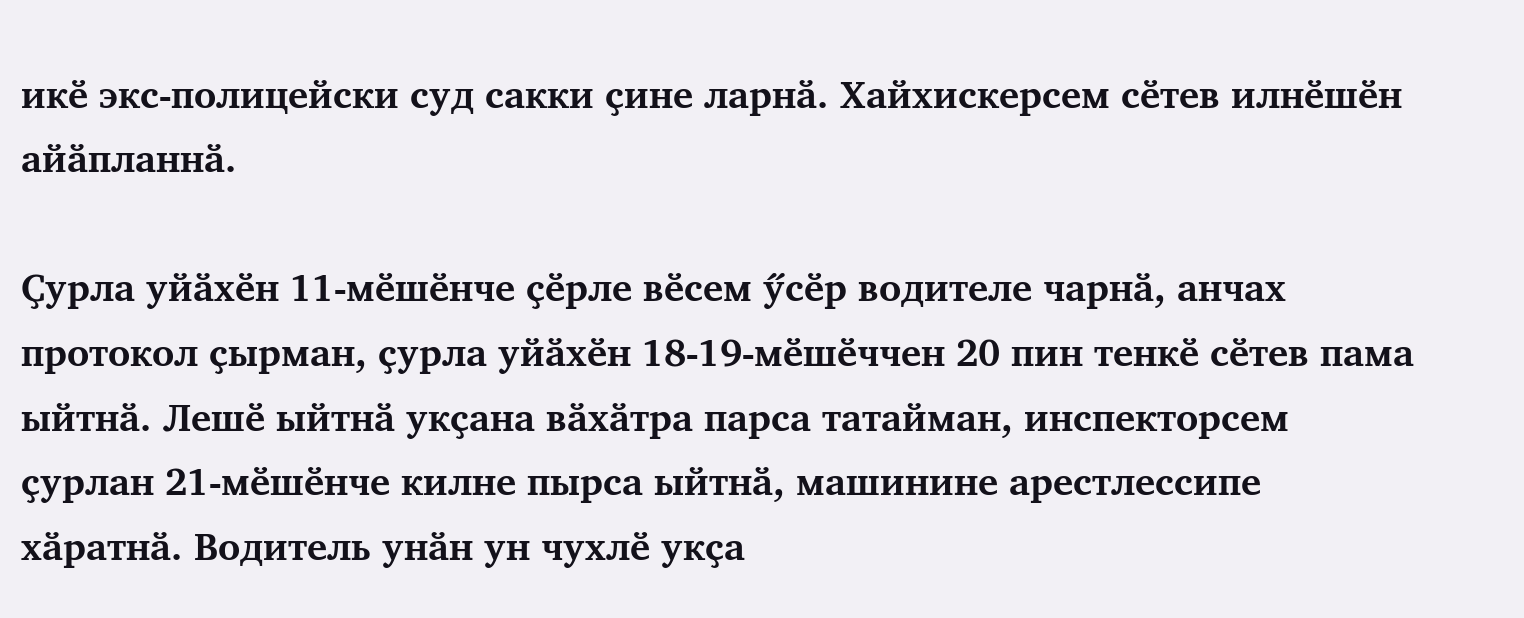икӗ экс-полицейски суд сакки ҫине ларнӑ. Хайхискерсем сӗтев илнӗшӗн айӑпланнӑ.

Ҫурла уйӑхӗн 11-мӗшӗнче ҫӗрле вӗсем ӳсӗр водителе чарнӑ, анчах протокол ҫырман, ҫурла уйӑхӗн 18-19-мӗшӗччен 20 пин тенкӗ сӗтев пама ыйтнӑ. Лешӗ ыйтнӑ укҫана вӑхӑтра парса татайман, инспекторсем ҫурлан 21-мӗшӗнче килне пырса ыйтнӑ, машинине арестлессипе хӑратнӑ. Водитель унӑн ун чухлӗ укҫа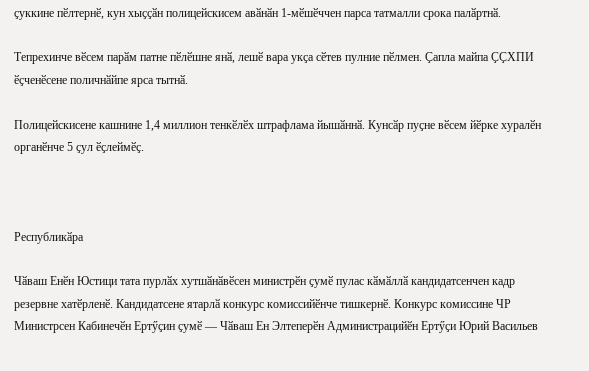ҫуккине пӗлтернӗ, кун хыҫҫӑн полицейскисем авӑнӑн 1-мӗшӗччен парса татмалли срока палӑртнӑ.

Тепрехинче вӗсем парӑм патне пӗлӗшне янӑ, лешӗ вара укҫа сӗтев пулние пӗлмен. Ҫапла майпа ҪҪХПИ ӗҫченӗсене поличнӑйпе ярса тытнӑ.

Полицейскисене кашнине 1,4 миллион тенкӗлӗх штрафлама йышӑннӑ. Кунсӑр пуҫне вӗсем йӗрке хуралӗн органӗнче 5 ҫул ӗҫлеймӗҫ.



Республикӑра

Чӑваш Енӗн Юстици тата пурлӑх хутшӑнӑвӗсен министрӗн ҫумӗ пулас кӑмӑллӑ кандидатсенчен кадр резервне хатӗрленӗ. Кандидатсене ятарлӑ конкурс комиссийӗнче тишкернӗ. Конкурс комиссине ЧР Министрсен Кабинечӗн Ертӳҫин ҫумӗ — Чӑваш Ен Элтеперӗн Администрацийӗн Ертӳҫи Юрий Васильев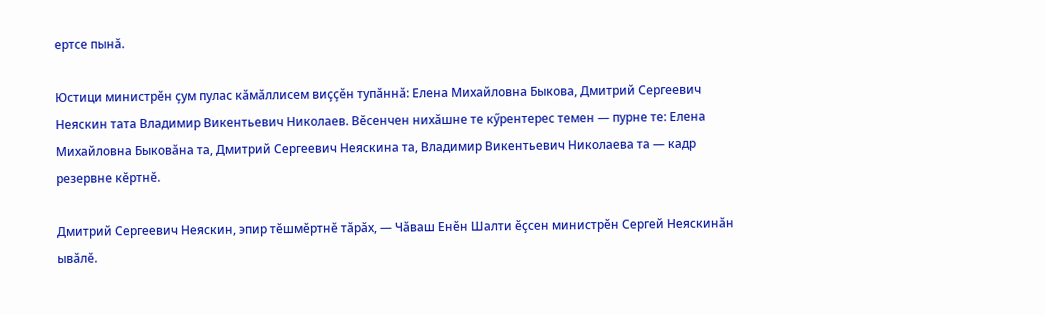ертсе пынӑ.

Юстици министрӗн ҫум пулас кӑмӑллисем виҫҫӗн тупӑннӑ: Елена Михайловна Быкова, Дмитрий Сергеевич Неяскин тата Владимир Викентьевич Николаев. Вӗсенчен нихӑшне те кӳрентерес темен — пурне те: Елена Михайловна Быковӑна та, Дмитрий Сергеевич Неяскина та, Владимир Викентьевич Николаева та — кадр резервне кӗртнӗ.

Дмитрий Сергеевич Неяскин, эпир тӗшмӗртнӗ тӑрӑх, — Чӑваш Енӗн Шалти ӗҫсен министрӗн Сергей Неяскинӑн ывӑлӗ.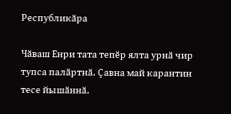Республикӑра

Чӑваш Енри тата тепӗр ялта урнӑ чир тупса палӑртнӑ. Ҫавна май карантин тесе йышӑннӑ.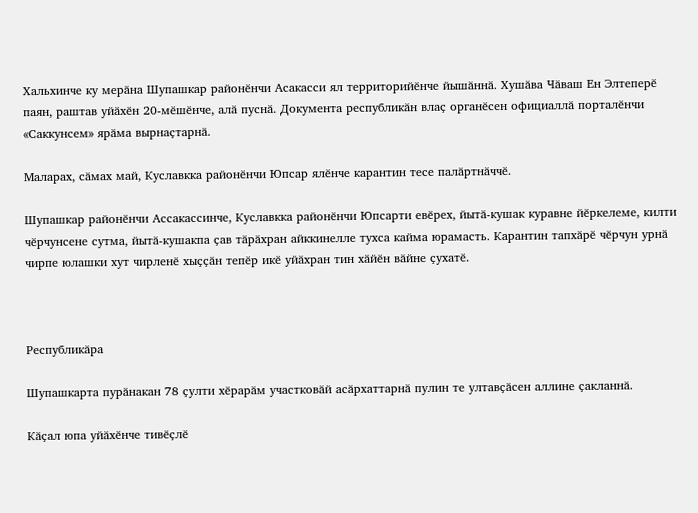Хальхинче ку мерӑна Шупашкар районӗнчи Асакасси ял территорийӗнче йышӑннӑ. Хушӑва Чӑваш Ен Элтеперӗ паян, раштав уйӑхӗн 20-мӗшӗнче, алӑ пуснӑ. Документа республикӑн влаҫ органӗсен официаллӑ порталӗнчи «Саккунсем» ярӑма вырнаҫтарнӑ.

Маларах, сӑмах май, Куславкка районӗнчи Юпсар ялӗнче карантин тесе палӑртнӑччӗ.

Шупашкар районӗнчи Ассакассинче, Куславкка районӗнчи Юпсарти евӗрех, йытӑ-кушак куравне йӗркелеме, килти чӗрчунсене сутма, йытӑ-кушакпа ҫав тӑрӑхран айккинелле тухса кайма юрамасть. Карантин тапхӑрӗ чӗрчун урнӑ чирпе юлашки хут чирленӗ хыҫҫӑн тепӗр икӗ уйӑхран тин хӑйӗн вӑйне ҫухатӗ.



Республикӑра

Шупашкарта пурӑнакан 78 ҫулти хӗрарӑм участковӑй асӑрхаттарнӑ пулин те ултавҫӑсен аллине ҫакланнӑ.

Кӑҫал юпа уйӑхӗнче тивӗҫлӗ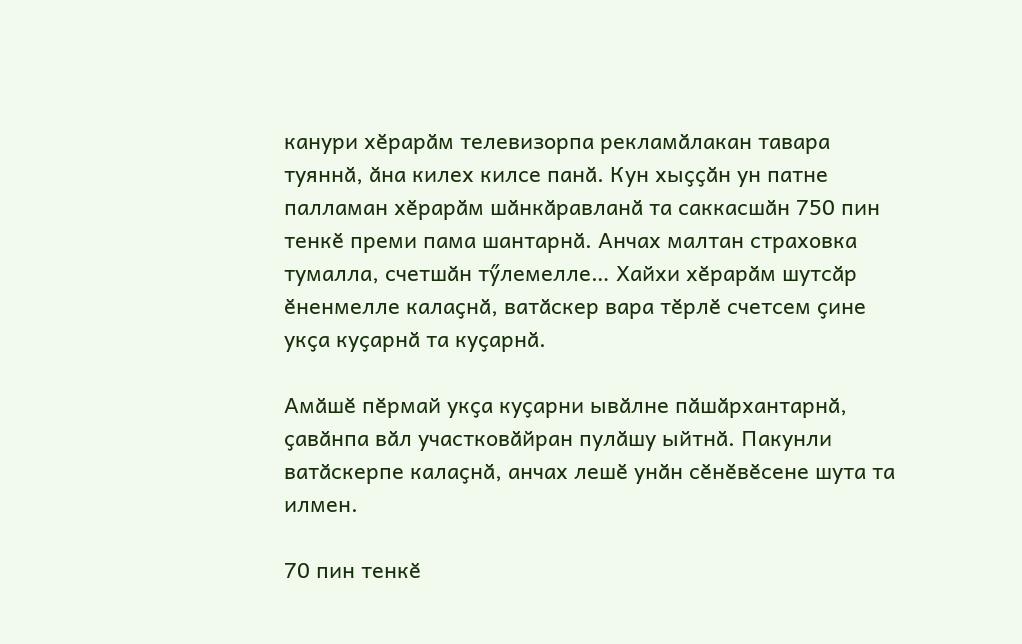канури хӗрарӑм телевизорпа рекламӑлакан тавара туяннӑ, ӑна килех килсе панӑ. Кун хыҫҫӑн ун патне палламан хӗрарӑм шӑнкӑравланӑ та саккасшӑн 750 пин тенкӗ преми пама шантарнӑ. Анчах малтан страховка тумалла, счетшӑн тӳлемелле… Хайхи хӗрарӑм шутсӑр ӗненмелле калаҫнӑ, ватӑскер вара тӗрлӗ счетсем ҫине укҫа куҫарнӑ та куҫарнӑ.

Амӑшӗ пӗрмай укҫа куҫарни ывӑлне пӑшӑрхантарнӑ, ҫавӑнпа вӑл участковӑйран пулӑшу ыйтнӑ. Пакунли ватӑскерпе калаҫнӑ, анчах лешӗ унӑн сӗнӗвӗсене шута та илмен.

70 пин тенкӗ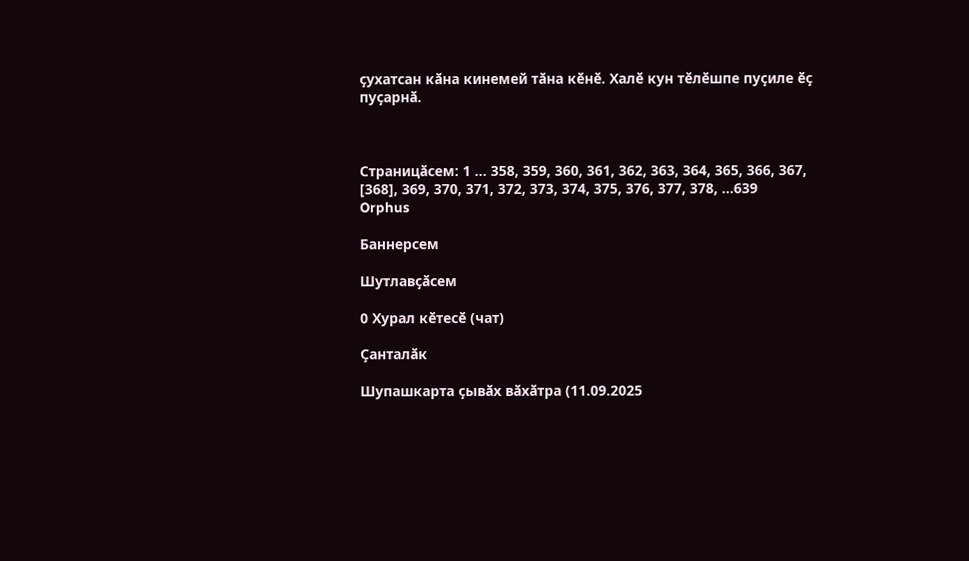ҫухатсан кӑна кинемей тӑна кӗнӗ. Халӗ кун тӗлӗшпе пуҫиле ӗҫ пуҫарнӑ.



Страницӑсем: 1 ... 358, 359, 360, 361, 362, 363, 364, 365, 366, 367, [368], 369, 370, 371, 372, 373, 374, 375, 376, 377, 378, ...639
Orphus

Баннерсем

Шутлавҫӑсем

0 Хурал кӗтесӗ (чат)

Ҫанталӑк

Шупашкарта ҫывӑх вӑхӑтра (11.09.2025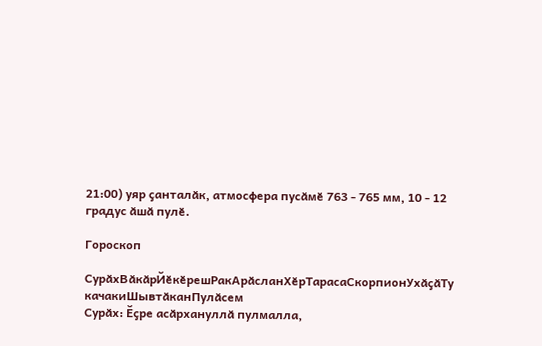21:00) уяр ҫанталӑк, атмосфера пусӑмӗ 763 - 765 мм, 10 - 12 градус ӑшӑ пулӗ.

Гороскоп

СурӑхВӑкӑрЙӗкӗрешРакАрӑсланХӗрТарасаСкорпионУхӑҫӑТу качакиШывтӑканПулӑсем
Сурӑх: Ӗҫре асӑрхануллӑ пулмалла,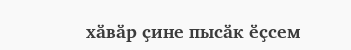хӑвӑр ҫине пысӑк ӗҫсем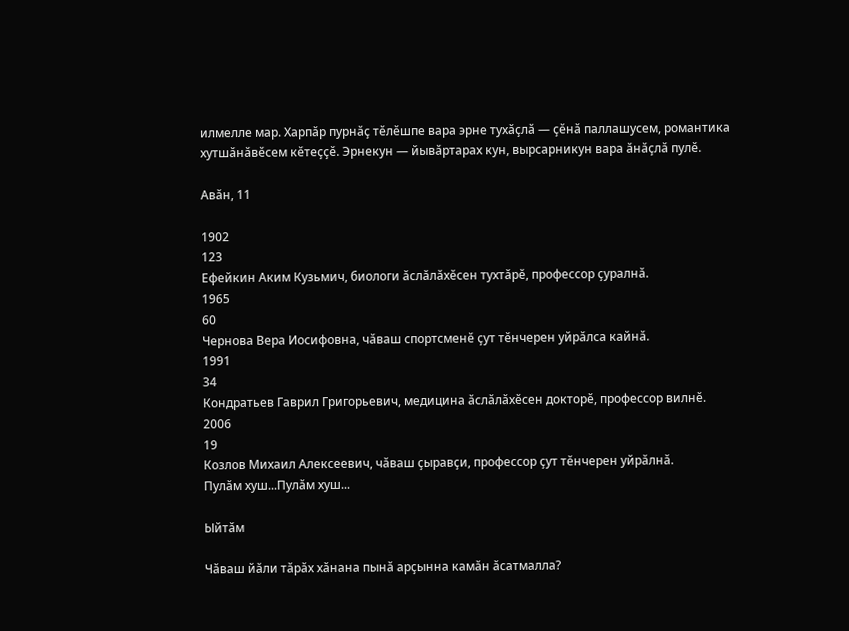илмелле мар. Харпӑр пурнӑҫ тӗлӗшпе вара эрне тухӑҫлӑ — ҫӗнӑ паллашусем, романтика хутшӑнӑвӗсем кӗтеҫҫӗ. Эрнекун — йывӑртарах кун, вырсарникун вара ӑнӑҫлӑ пулӗ.

Авӑн, 11

1902
123
Ефейкин Аким Кузьмич, биологи ӑслӑлӑхӗсен тухтӑрӗ, профессор ҫуралнӑ.
1965
60
Чернова Вера Иосифовна, чӑваш спортсменӗ ҫут тӗнчерен уйрӑлса кайнӑ.
1991
34
Кондратьев Гаврил Григорьевич, медицина ӑслӑлӑхӗсен докторӗ, профессор вилнӗ.
2006
19
Козлов Михаил Алексеевич, чӑваш ҫыравҫи, профессор ҫут тӗнчерен уйрӑлнӑ.
Пулӑм хуш...Пулӑм хуш...

Ыйтӑм

Чӑваш йӑли тӑрӑх хӑнана пынӑ арҫынна камӑн ӑсатмалла?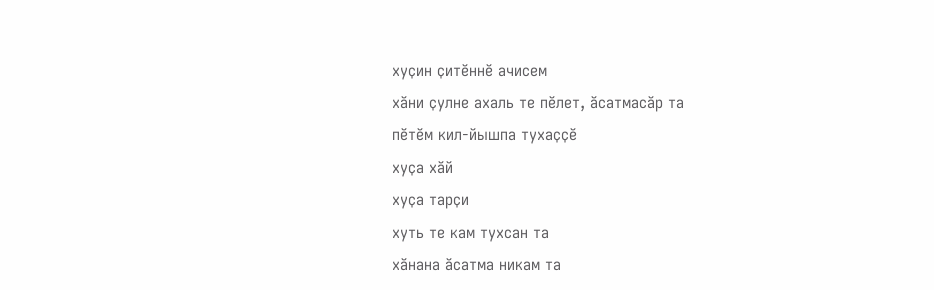хуҫин ҫитӗннӗ ачисем
хӑни ҫулне ахаль те пӗлет, ӑсатмасӑр та
пӗтӗм кил-йышпа тухаҫҫӗ
хуҫа хӑй
хуҫа тарҫи
хуть те кам тухсан та
хӑнана ӑсатма никам та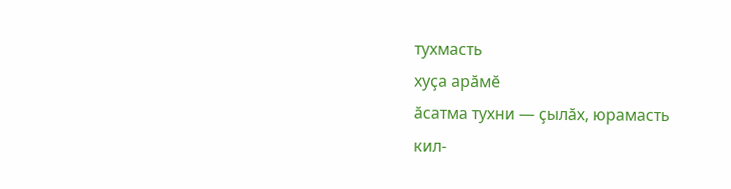тухмасть
хуҫа арӑмӗ
ӑсатма тухни — ҫылӑх, юрамасть
кил-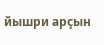йышри арҫын